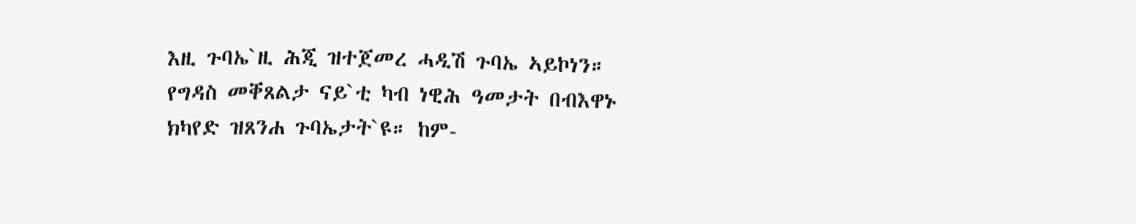እዚ ጉባኤ`ዚ ሕጂ ዝተጀመረ ሓዲሽ ጉባኤ ኣይኮነን። የግዳስ መቐጸልታ ናይ`ቲ ካብ ነዊሕ ዓመታት በብእዋኑ ክካየድ ዝጸንሐ ጉባኤታት`ዩ። ከም-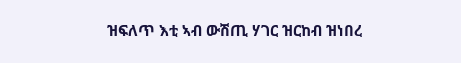ዝፍለጥ እቲ ኣብ ውሽጢ ሃገር ዝርከብ ዝነበረ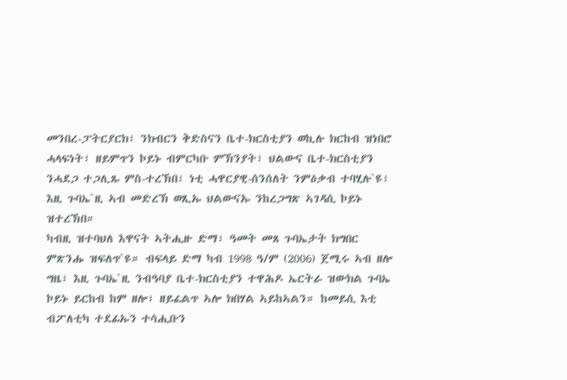መንበረ-ፓትርያርክ፣ ንክብርን ቅድስናን ቤተ-ክርስቲያን ወኪሉ ክርከብ ዝነበሮ ሓላፍነት፣ ዘይምጥን ኮይኑ ብምርካቡ ምኽንያት፣ ህልውና ቤተ-ክርስቲያን ንሓደጋ ተጋሊጹ ምስ-ተረኽበ፣ ነቲ ሓዋርያዊ-ሰንሰለት ንምዕቃብ ተባሂሉ`ዩ፣ እዚ ጉባኤ`ዚ ኣብ መድረኽ ወጺኡ ህልውናኡ ንከረጋግጽ ኣገዳሲ ኮይኑ ዝተረኽበ።
ካብዚ ዝተባህለ እዋናት ኣትሒዙ ድማ፣ ዓመት መጸ ጉባኤታት ክግበር ምጽንሑ ዝፍለጥ`ዩ። ብፍላይ ድማ ካብ 1998 ዓ/ም (2006) ጀሚሩ ኣብ ዘሎ ግዜ፣ እዚ ጉባኤ`ዚ ንብዓባያ ቤተ-ክርስቲያን ተዋሕዶ ኤርትራ ዝውክል ጉባኤ ኮይኑ ይርከብ ከም ዘሎ፣ ዘይፈልጥ ኣሎ ክበሃል ኣይከኣልን። ከመይሲ እቲ ብፖለቲካ ተደፊኡን ተሳሒቡን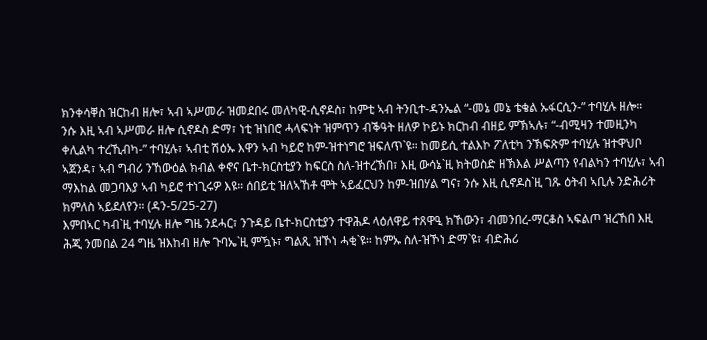ክንቀሳቐስ ዝርከብ ዘሎ፣ ኣብ ኣሥመራ ዝመደበሩ መለካዊ-ሲኖዶስ፣ ከምቲ ኣብ ትንቢተ-ዳንኤል “-መኔ መኔ ቴቄል ኡፋርሲን-” ተባሂሉ ዘሎ።
ንሱ እዚ ኣብ ኣሥመራ ዘሎ ሲኖዶስ ድማ፣ ነቲ ዝነበሮ ሓላፍነት ዝምጥን ብቕዓት ዘለዎ ኮይኑ ክርከብ ብዘይ ምኽኣሉ፣ “-ብሚዛን ተመዚንካ ቀሊልካ ተረኺብካ-” ተባሂሉ፣ ኣብቲ ሽዕኡ እዋን ኣብ ካይሮ ከም-ዝተነግሮ ዝፍለጥ`ዩ። ከመይሲ ተልእኮ ፖለቲካ ንኽፍጽም ተባሂሉ ዝተዋህቦ ኣጀንዳ፣ ኣብ ግብሪ ንኸውዕል ክብል ቀኖና ቤተ-ክርስቲያን ከፍርስ ስለ-ዝተረኽበ፣ እዚ ውሳኔ`ዚ ክትወስድ ዘኽእል ሥልጣን የብልካን ተባሂሉ፣ ኣብ ማእከል መጋባእያ ኣብ ካይሮ ተነጊሩዎ እዩ። ሰበይቲ ዝለኣኸቶ ሞት ኣይፈርህን ከም-ዝበሃል ግና፣ ንሱ እዚ ሲኖዶስ`ዚ ገጹ ዕትብ ኣቢሉ ንድሕሪት ክምለስ ኣይደለየን። (ዳን-5/25-27)
እምበኣር ካብ`ዚ ተባሂሉ ዘሎ ግዜ ንደሓር፣ ንጉዳይ ቤተ-ክርስቲያን ተዋሕዶ ላዕለዋይ ተጸዋዒ ክኸውን፣ ብመንበረ-ማርቆስ ኣፍልጦ ዝረኸበ እዚ ሕጂ ንመበል 24 ግዜ ዝእከብ ዘሎ ጉባኤ`ዚ ምዃኑ፣ ግልጺ ዝኾነ ሓቂ`ዩ። ከምኡ ስለ-ዝኾነ ድማ`ዩ፣ ብድሕሪ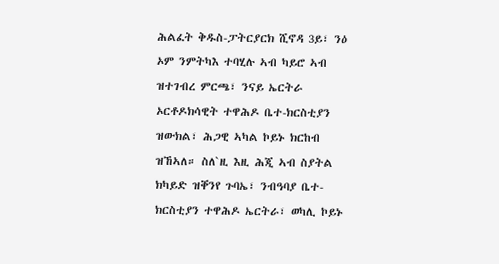ሕልፈት ቅዱስ-ፓትርያርክ ሺኖዳ 3ይ፣ ንዕ ኦም ንምትካእ ተባሂሉ ኣብ ካይሮ ኣብ ዝተገብረ ምርጫ፣ ንናይ ኤርትራ ኦርቶዶክሳዊት ተዋሕዶ ቤተ-ክርስቲያን ዝውክል፣ ሕጋዊ ኣካል ኮይኑ ክርከብ ዝኸኣለ። ስለ`ዚ እዚ ሕጂ ኣብ ስያትል ክካይድ ዝቐንየ ጉባኤ፣ ንብዓባያ ቤተ-ክርስቲያን ተዋሕዶ ኤርትራ፣ ወካሊ ኮይኑ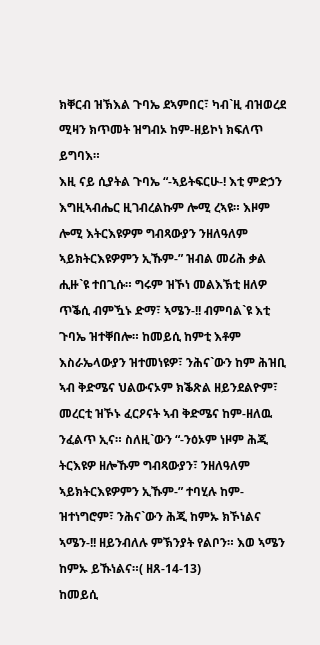ክቐርብ ዝኽእል ጉባኤ ደኣምበር፣ ካብ`ዚ ብዝወረደ ሚዛን ክጥመት ዝግብኦ ከም-ዘይኮነ ክፍለጥ ይግባእ።
እዚ ናይ ሲያትል ጉባኤ “-ኣይትፍርሁ-! እቲ ምድኃን እግዚኣብሔር ዚገብረልኩም ሎሚ ረኣዩ። እዞም ሎሚ እትርእዩዎም ግብጻውያን ንዘለዓለም ኣይክትርእዩዎምን ኢኹም-” ዝብል መሪሕ ቃል ሒዙ`ዩ ተበጊሱ። ግሩም ዝኾነ መልእኽቲ ዘለዎ ጥቕሲ ብምዃኑ ድማ፣ ኣሜን-!! ብምባል`ዩ እቲ ጉባኤ ዝተቐበሎ። ከመይሲ ከምቲ እቶም እስራኤላውያን ዝተመነዩዎ፣ ንሕና`ውን ከም ሕዝቢ ኣብ ቅድሜና ህልውናኦም ክቕጽል ዘይንደልዮም፣ መረርቲ ዝኾኑ ፈርዖናት ኣብ ቅድሜና ከም-ዘለዉ ንፈልጥ ኢና። ስለዚ`ውን “-ንዕኦም ነዞም ሕጂ ትርእዩዎ ዘሎኹም ግብጻውያን፣ ንዘለዓለም ኣይክትርእዩዎምን ኢኹም-” ተባሂሉ ከም-ዝተነግሮም፣ ንሕና`ውን ሕጂ ከምኡ ክኾነልና ኣሜን-!! ዘይንብለሉ ምኽንያት የልቦን። እወ ኣሜን ከምኡ ይኹነልና።( ዘጸ-14-13)
ከመይሲ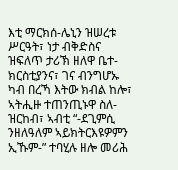እቲ ማርክሰ-ሌኒን ዝሠረቱ ሥርዓት፣ ነታ ብቅድስና ዝፍለጥ ታሪኽ ዘለዋ ቤተ-ክርስቲያንና፣ ገና ብንግሆኡ ካብ በረኻ እትው ክብል ከሎ፣ ኣትሒዙ ተጠንጢኑዋ ስለ-ዝርከብ፣ ኣብቲ “-ደጊምሲ ንዘለዓለም ኣይክትርእዩዎምን ኢኹም-” ተባሂሉ ዘሎ መሪሕ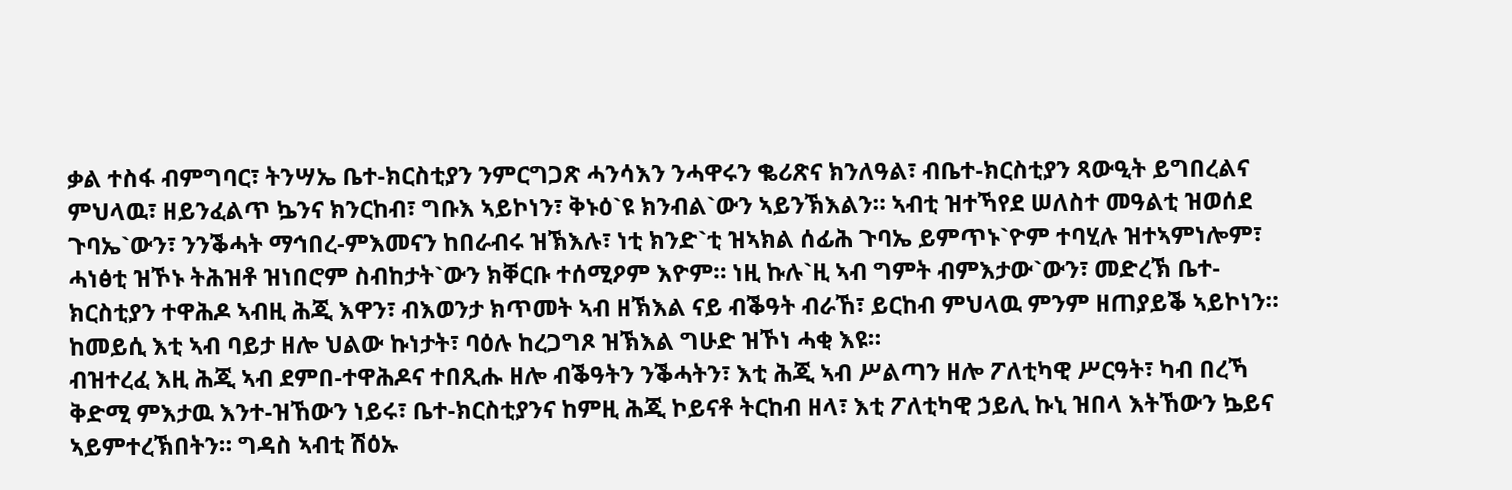ቃል ተስፋ ብምግባር፣ ትንሣኤ ቤተ-ክርስቲያን ንምርግጋጽ ሓንሳእን ንሓዋሩን ቈሪጽና ክንለዓል፣ ብቤተ-ክርስቲያን ጻውዒት ይግበረልና ምህላዉ፣ ዘይንፈልጥ ኴንና ክንርከብ፣ ግቡእ ኣይኮነን፣ ቅኑዕ`ዩ ክንብል`ውን ኣይንኽእልን። ኣብቲ ዝተኻየደ ሠለስተ መዓልቲ ዝወሰደ ጉባኤ`ውን፣ ንንቕሓት ማኅበረ-ምእመናን ከበራብሩ ዝኽእሉ፣ ነቲ ክንድ`ቲ ዝኣክል ሰፊሕ ጉባኤ ይምጥኑ`ዮም ተባሂሉ ዝተኣምነሎም፣ ሓነፅቲ ዝኾኑ ትሕዝቶ ዝነበሮም ስብከታት`ውን ክቐርቡ ተሰሚዖም እዮም። ነዚ ኩሉ`ዚ ኣብ ግምት ብምእታው`ውን፣ መድረኽ ቤተ-ክርስቲያን ተዋሕዶ ኣብዚ ሕጂ እዋን፣ ብእወንታ ክጥመት ኣብ ዘኽእል ናይ ብቕዓት ብራኸ፣ ይርከብ ምህላዉ ምንም ዘጠያይቕ ኣይኮነን። ከመይሲ እቲ ኣብ ባይታ ዘሎ ህልው ኩነታት፣ ባዕሉ ከረጋግጾ ዝኽእል ግሁድ ዝኾነ ሓቂ እዩ።
ብዝተረፈ እዚ ሕጂ ኣብ ደምበ-ተዋሕዶና ተበጺሑ ዘሎ ብቕዓትን ንቕሓትን፣ እቲ ሕጂ ኣብ ሥልጣን ዘሎ ፖለቲካዊ ሥርዓት፣ ካብ በረኻ ቅድሚ ምእታዉ እንተ-ዝኸውን ነይሩ፣ ቤተ-ክርስቲያንና ከምዚ ሕጂ ኮይናቶ ትርከብ ዘላ፣ እቲ ፖለቲካዊ ኃይሊ ኩኒ ዝበላ እትኸውን ኴይና ኣይምተረኽበትን። ግዳስ ኣብቲ ሽዕኡ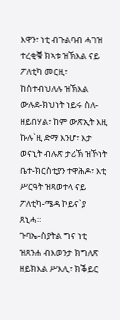እዋን፣ ነቲ ብጉልባብ ሓገዝ ተረቂቑ ክኣቱ ዝኽእል ናይ ፖለቲካ መርዚ፣ ከስተብህለሉ ዝኽእል ውሉደ-ክህነት ነይሩ ስለ-ዘይበሃል፣ ከም ውጽኢት እዚ ኩሉ`ዚ ድማ እንሆ፣ እታ ወናኒት ብሉጽ ታሪኽ ዝኾነት ቤተ-ክርስቲያን ተዋሕዶ፣ እቲ ሥርዓት ዝጻወተላ ናይ ፖለቲካ-ሜዳ ኮይና`ያ ጸኒሓ።
ጉባኤ-ስያትል ግና ነቲ ዝጸንሐ ብእወንታ ክግለጽ ዘይክእል ሥእሊ፣ ክቕይር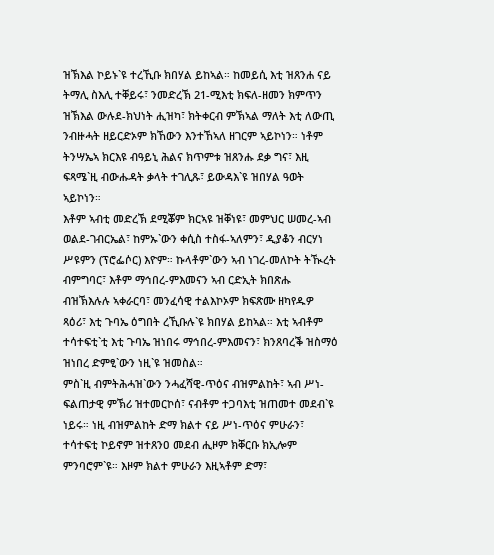ዝኽእል ኮይኑ`ዩ ተረኺቡ ክበሃል ይከኣል። ከመይሲ እቲ ዝጸንሐ ናይ ትማሊ ስእሊ ተቐይሩ፣ ንመድረኽ 21-ሚእቲ ክፍለ-ዘመን ክምጥን ዝኽእል ውሉደ-ክህነት ሒዝካ፣ ክትቀርብ ምኽኣል ማለት እቲ ለውጢ ንብዙሓት ዘይርድኦም ክኸውን እንተኸኣለ ዘገርም ኣይኮነን። ነቶም ትንሣኤኣ ክርእዩ ብዓይኒ ሕልና ክጥምቱ ዝጸንሑ ደቃ ግና፣ እዚ ፍጻሜ`ዚ ብውሑዳት ቃላት ተገሊጹ፣ ይውዳእ`ዩ ዝበሃል ዓወት ኣይኮነን።
እቶም ኣብቲ መድረኽ ደሚቖም ክርኣዩ ዝቐነዩ፣ መምህር ሠመረ-ኣብ ወልደ-ገብርኤል፣ ከምኡ`ውን ቀሲስ ተስፋ-ኣለምን፣ ዲያቆን ብርሃነ ሥዩምን (ፕሮፌሶር) እዮም። ኩላቶም`ውን ኣብ ነገረ-መለኮት ትዂረት ብምግባር፣ እቶም ማኅበረ-ምእመናን ኣብ ርድኢት ክበጽሑ ብዝኽእሉሉ ኣቀራርባ፣ መንፈሳዊ ተልእኮኦም ክፍጽሙ ዘካየዱዎ ጻዕሪ፣ እቲ ጉባኤ ዕግበት ረኺቡሉ`ዩ ክበሃል ይከኣል። እቲ ኣብቶም ተሳተፍቲ`ቲ እቲ ጉባኤ ዝነበሩ ማኅበረ-ምእመናን፣ ክንጸባረቕ ዝስማዕ ዝነበረ ድምፂ`ውን ነዚ`ዩ ዝመስል።
ምስ`ዚ ብምትሕሓዝ`ውን ንሓፈሻዊ-ጥዕና ብዝምልከት፣ ኣብ ሥነ-ፍልጠታዊ ምኽሪ ዝተመርኮሰ፣ ናብቶም ተጋባእቲ ዝጠመተ መደብ`ዩ ነይሩ። ነዚ ብዝምልከት ድማ ክልተ ናይ ሥነ-ጥዕና ምሁራን፣ ተሳተፍቲ ኮይኖም ዝተጸንዐ መደብ ሒዞም ክቐርቡ ክኢሎም ምንባሮም`ዩ። እዞም ክልተ ምሁራን እዚኣቶም ድማ፣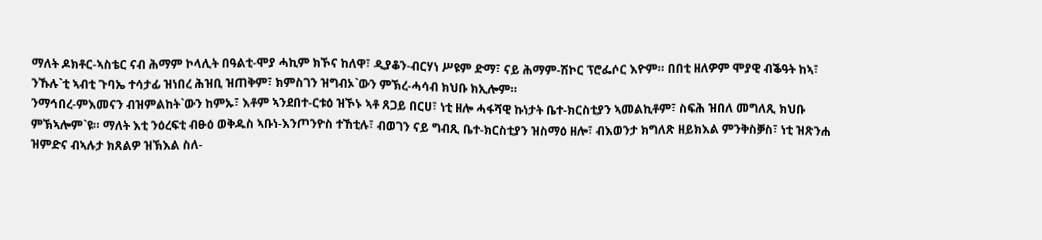ማለት ዶክቶር-ኣስቴር ናብ ሕማም ኮላሊት በዓልቲ-ሞያ ሓኪም ክኾና ከለዋ፣ ዲያቆን-ብርሃነ ሥዩም ድማ፣ ናይ ሕማም-ሽኮር ፕሮፌሶር እዮም። በበቲ ዘለዎም ሞያዊ ብቕዓት ከኣ፣ ንኹሉ`ቲ ኣብቲ ጉባኤ ተሳታፊ ዝነበረ ሕዝቢ ዝጠቅም፣ ክምስገን ዝግብኦ`ውን ምኽረ-ሓሳብ ክህቡ ክኢሎም።
ንማኅበረ-ምእመናን ብዝምልከት`ውን ከምኡ፣ እቶም ኣንደበተ-ርቱዕ ዝኾኑ ኣቶ ጸጋይ በርሀ፣ ነቲ ዘሎ ሓፋሻዊ ኩነታት ቤተ-ክርስቲያን ኣመልኪቶም፣ ስፍሕ ዝበለ መግለጺ ክህቡ ምኽኣሎም`ዩ። ማለት እቲ ንዕረፍቲ ብፁዕ ወቅዱስ ኣቡነ-እንጦንዮስ ተኸቲሉ፣ ብወገን ናይ ግብጺ ቤተ-ክርስቲያን ዝስማዕ ዘሎ፣ ብእወንታ ክግለጽ ዘይክእል ምንቅስቓስ፣ ነቲ ዝጽንሐ ዝምድና ብኣሉታ ክጸልዎ ዝኽእል ስለ-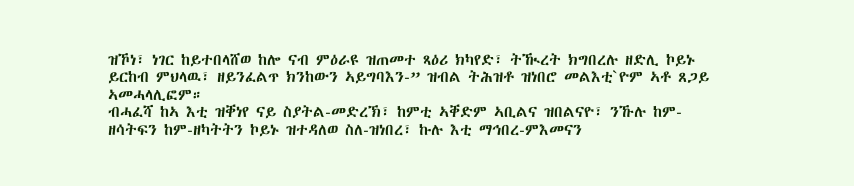ዝኾነ፣ ነገር ከይተበላሸወ ከሎ ናብ ምዕራዩ ዝጠመተ ጻዕሪ ክካየድ፣ ትዂረት ክግበረሉ ዘድሊ ኮይኑ ይርከብ ምህላዉ፣ ዘይንፈልጥ ክንከውን ኣይግባእን-” ዝብል ትሕዝቶ ዝነበሮ መልእቲ`ዮም ኣቶ ጸጋይ ኣመሓላሊፎም።
ብሓፈሻ ከኣ እቲ ዝቐነየ ናይ ስያትል-መድረኽ፣ ከምቲ ኣቐድም ኣቢልና ዝበልናዮ፣ ንኹሉ ከም-ዘሳትፍን ከም-ዘካትትን ኮይኑ ዝተዳለወ ስለ-ዝነበረ፣ ኩሉ እቲ ማኅበረ-ምእመናን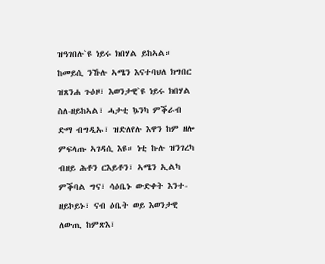ዝዓገበሉ`ዩ ነይሩ ክበሃል ይከኣል። ከመይሲ ንኹሉ ኣሜን እናተባህለ ክግበር ዝጸንሐ ጉዕዞ፣ እወንታዊ`ዩ ነይሩ ክበሃል ስለ-ዘይከኣል፣ ሓታቲ ኴንካ ምቕራብ ድማ ብግዲኡ፣ ዝድለየሉ እዋን ከም ዘሎ ምፍላጡ ኣገዳሲ እዩ። ነቲ ኩሉ ዝንገረካ ብዘይ ሕቶን ርእይቶን፣ ኣሜን ኢልካ ምቕባል ግና፣ ሳዕቤኑ ውድቀት እንተ-ዘይኮይኑ፣ ናብ ዕቤት ወይ እወንታዊ ለውጢ ከምጽእ፣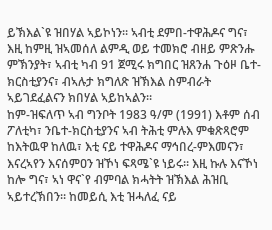ይኽእል`ዩ ዝበሃል ኣይኮነን። ኣብቲ ደምበ-ተዋሕዶና ግና፣ እዚ ከምዚ ዝኣመሰለ ልምዲ ወይ ተመክሮ ብዘይ ምጽንሑ ምኽንያት፣ ኣብቲ ካብ 91 ጀሚሩ ክግበር ዝጸንሐ ጉዕዞ ቤተ-ክርስቲያንና፣ ብኣሉታ ክግለጽ ዝኽእል ስምብራት ኣይገደፈልናን ክበሃል ኣይከኣልን።
ከም-ዝፍለጥ ኣብ ግንቦት 1983 ዓ/ም (1991) እቶም ሰብ ፖለቲካ፣ ንቤተ-ክርስቲያንና ኣብ ትሕቲ ምሉእ ምቁጽጻሮም ከእትዉዋ ከለዉ፣ እቲ ናይ ተዋሕዶና ማኅበረ-ምእመናን፣ እናረኣየን እናሰምዐን ዝኾነ ፍጻሜ`ዩ ነይሩ። እዚ ኩሉ እናኾነ ከሎ ግና፣ ኣነ ዋና`የ ብምባል ክሓትት ዝኽእል ሕዝቢ ኣይተረኽበን። ከመይሲ እቲ ዝሓለፈ ናይ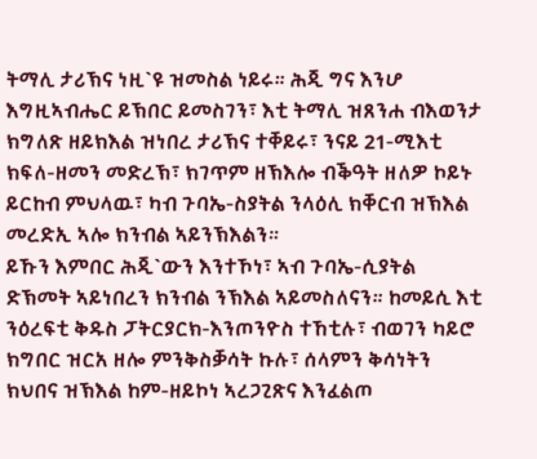ትማሊ ታሪኽና ነዚ`ዩ ዝመስል ነይሩ። ሕጂ ግና እንሆ እግዚኣብሔር ይኽበር ይመስገን፣ እቲ ትማሊ ዝጸንሐ ብእወንታ ክግለጽ ዘይክእል ዝነበረ ታሪኽና ተቐይሩ፣ ንናይ 21-ሚእቲ ክፍለ-ዘመን መድረኽ፣ ክገጥም ዘኽእሎ ብቕዓት ዘለዎ ኮይኑ ይርከብ ምህላዉ፣ ካብ ጉባኤ-ስያትል ንላዕሊ ክቐርብ ዝኽእል መረድኢ ኣሎ ክንብል ኣይንኽእልን።
ይኹን እምበር ሕጂ`ውን እንተኾነ፣ ኣብ ጉባኤ-ሲያትል ድኽመት ኣይነበረን ክንብል ንኽእል ኣይመስለናን። ከመይሲ እቲ ንዕረፍቲ ቅዱስ ፓትርያርክ-እንጦንዮስ ተኸቲሉ፣ ብወገን ካይሮ ክግበር ዝርአ ዘሎ ምንቅስቓሳት ኩሉ፣ ሰላምን ቅሳነትን ክህበና ዝኽእል ከም-ዘይኮነ ኣረጋጊጽና እንፈልጦ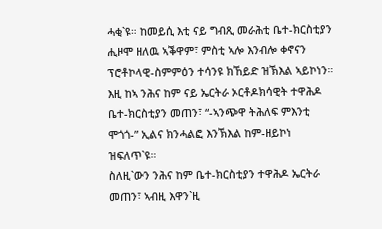ሓቂ`ዩ። ከመይሲ እቲ ናይ ግብጺ መራሕቲ ቤተ-ክርስቲያን ሒዞሞ ዘለዉ ኣቕዋም፣ ምስቲ ኣሎ እንብሎ ቀኖናን ፕሮቶኮላዊ-ስምምዕን ተሳንዩ ክኸይድ ዝኽእል ኣይኮነን። እዚ ከኣ ንሕና ከም ናይ ኤርትራ ኦርቶዶክሳዊት ተዋሕዶ ቤተ-ክርስቲያን መጠን፣ “-ኣንጭዋ ትሕለፍ ምእንቲ ሞጎጎ-” ኢልና ክንሓልፎ እንኽእል ከም-ዘይኮነ ዝፍለጥ`ዩ።
ስለዚ`ውን ንሕና ከም ቤተ-ክርስቲያን ተዋሕዶ ኤርትራ መጠን፣ ኣብዚ እዋን`ዚ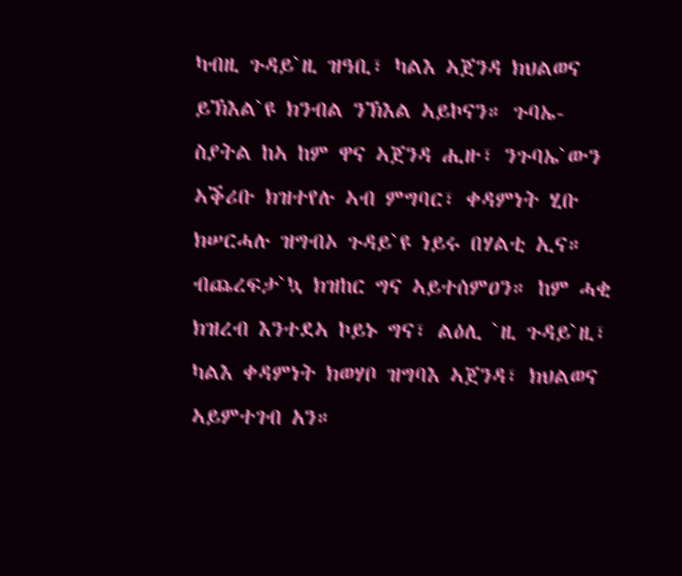ካብዚ ጉዳይ`ዚ ዝዓቢ፣ ካልእ ኣጀንዳ ክህልወና ይኽእል`ዩ ክንብል ንኽእል ኣይኮናን። ጉባኤ-ስያትል ከኣ ከም ዋና ኣጀንዳ ሒዙ፣ ንጉባኤ`ውን ኣቕሪቡ ክዝተየሉ ኣብ ምግባር፣ ቀዳምነት ሂቡ ክሠርሓሉ ዝግብኦ ጉዳይ`ዩ ነይሩ በሃልቲ ኢና። ብጨረፍታ`ኳ ክዝከር ግና ኣይተሰምዐን። ከም ሓቂ ክዝረብ እንተደኣ ኮይኑ ግና፣ ልዕሊ `ዚ ጉዳይ`ዚ፣ ካልእ ቀዳምነት ክወሃቦ ዝግባእ ኣጀንዳ፣ ክህልወና ኣይምተገብ አን።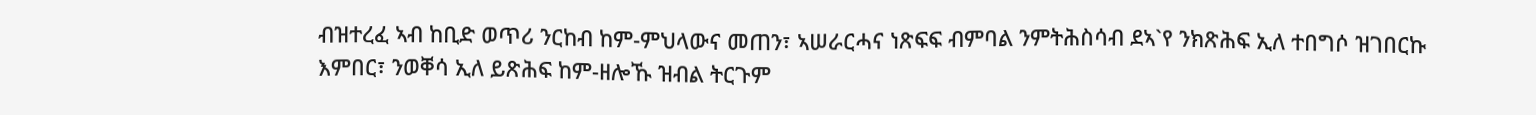ብዝተረፈ ኣብ ከቢድ ወጥሪ ንርከብ ከም-ምህላውና መጠን፣ ኣሠራርሓና ነጽፍፍ ብምባል ንምትሕስሳብ ደኣ`የ ንክጽሕፍ ኢለ ተበግሶ ዝገበርኩ እምበር፣ ንወቐሳ ኢለ ይጽሕፍ ከም-ዘሎኹ ዝብል ትርጉም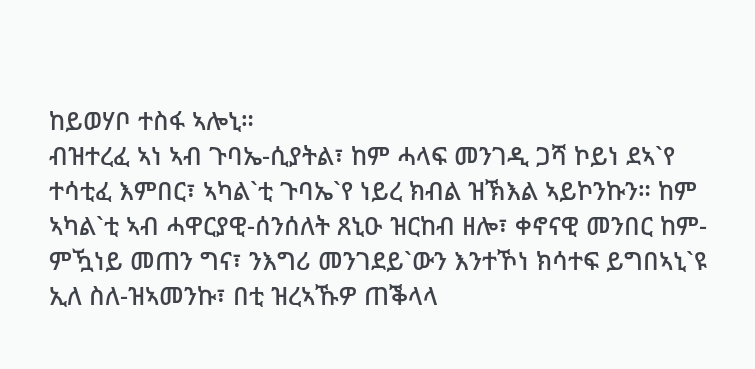ከይወሃቦ ተስፋ ኣሎኒ።
ብዝተረፈ ኣነ ኣብ ጉባኤ-ሲያትል፣ ከም ሓላፍ መንገዲ ጋሻ ኮይነ ደኣ`የ ተሳቲፈ እምበር፣ ኣካል`ቲ ጉባኤ`የ ነይረ ክብል ዝኽእል ኣይኮንኩን። ከም ኣካል`ቲ ኣብ ሓዋርያዊ-ሰንሰለት ጸኒዑ ዝርከብ ዘሎ፣ ቀኖናዊ መንበር ከም-ምዃነይ መጠን ግና፣ ንእግሪ መንገደይ`ውን እንተኾነ ክሳተፍ ይግበኣኒ`ዩ ኢለ ስለ-ዝኣመንኩ፣ በቲ ዝረኣኹዎ ጠቕላላ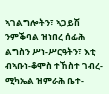ኣገልግሎትን፣ ኣጋይሽ ንምቕባል ዝነበረ ሰፊሕ ልግስን ሥነ-ሥርዓትን፣ እቲ ብኣቡነ-ቆሞስ ተኸስተ ገብረ-ሚካኤል ዝምራሕ ቤተ-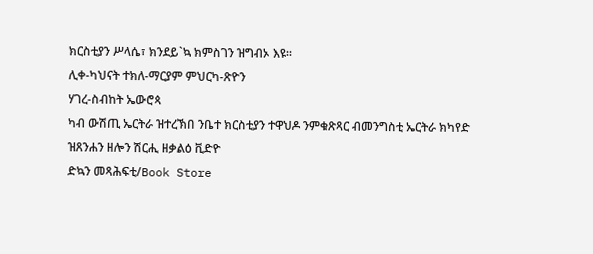ክርስቲያን ሥላሴ፣ ክንደይ`ኳ ክምስገን ዝግብኦ እዩ።
ሊቀ-ካህናት ተክለ-ማርያም ምህርካ-ጽዮን
ሃገረ-ስብከት ኤውሮጳ
ካብ ውሽጢ ኤርትራ ዝተረኽበ ንቤተ ክርስቲያን ተዋህዶ ንምቁጽጻር ብመንግስቲ ኤርትራ ክካየድ ዝጸንሐን ዘሎን ሽርሒ ዘቃልዕ ቪድዮ
ድኳን መጻሕፍቲ/Book Store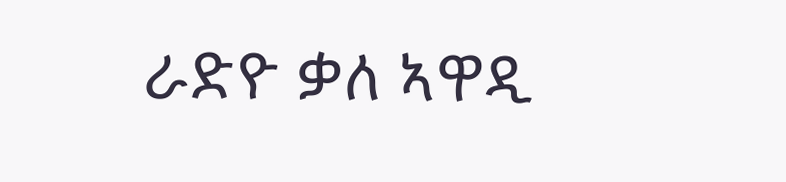ራድዮ ቃለ ኣዋዲ